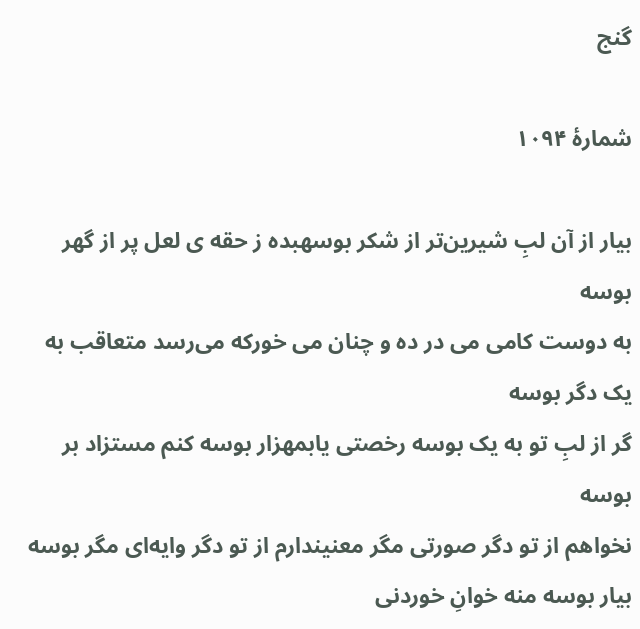گنج

شمارهٔ ۱۰۹۴

بیار از آن لبِ شیرین‌تر از شکر بوسهبده ز حقه ی لعل پر از گهر بوسه
به دوست کامی می در ده و چنان می خورکه می‌رسد متعاقب به یک دگر بوسه
گر از لبِ تو به یک بوسه رخصتی یابمهزار بوسه کنم مستزاد بر بوسه
نخواهم از تو دگر صورتی مگر معنیندارم از تو دگر وایه‌ای مگر بوسه
بیار بوسه منه خوانِ خوردنی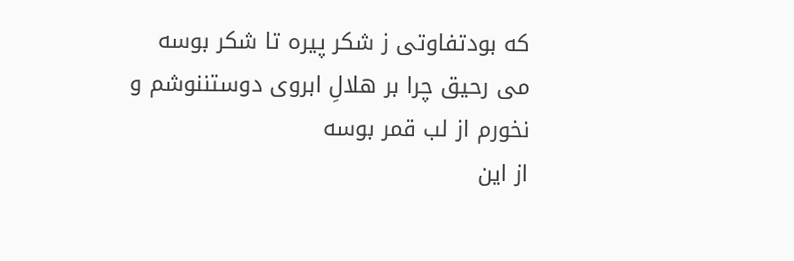که بودتفاوتی ز شکر پیره تا شکر بوسه
می رحیق چرا بر هلالِ ابروی دوستننوشم و نخورم از لب قمر بوسه
از این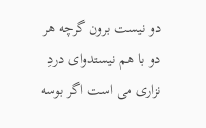دو نیست برون گرچه هر دو با هم نیستدوای دردِ نزاری می است اگر بوسه